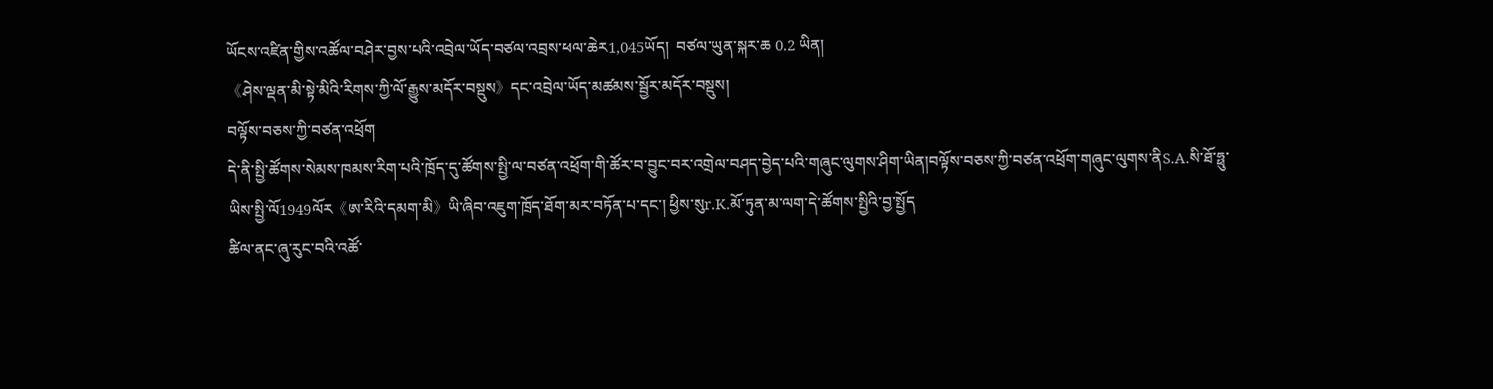ཡོངས་འཛིན་གྱིས་འཚོལ་བཤེར་བྱས་པའི་འབྲེལ་ཡོད་བཙལ་འབྲས་ཕལ་ཆེར1,045ཡོད།  བཙལ་ཡུན་སྐར་ཆ 0.2 ཡིན།
《ཤེས་ལྡན་མི་སྟེ་མིའི་རིགས་ཀྱི་ལོ་རྒྱུས་མདོར་བསྡུས》དང་འབྲེལ་ཡོད་མཚམས་སྦྱོར་མདོར་བསྡུས།
བལྟོས་བཅས་ཀྱི་བཙན་འཕྲོག
དེ་ནི་སྤྱི་ཚོགས་སེམས་ཁམས་རིག་པའི་ཁྲོད་དུ་ཚོགས་སྤྱི་ལ་བཙན་འཕྲོག་གི་ཚོར་བ་བྱུང་བར་འགྲེལ་བཤད་བྱེད་པའི་གཞུང་ལུགས་ཤིག་ཡིན།བལྟོས་བཅས་ཀྱི་བཙན་འཕྲོག་གཞུང་ལུགས་ནིS.A.སི་ཐོ་ཧྥུ་ཡིས་སྤྱི་ལོ1949ལོར《ཨ་རིའི་དམག་མི》ཡི་ཞིབ་འཇུག་ཁྲོད་ཐོག་མར་བཏོན་པ་དང་། ཕྱིས་སུr.K.མོ་ཏུན་མ་ལག་དེ་ཚོགས་སྤྱིའི་བྱ་སྤྱོད
ཚིལ་ནང་ཞུ་རུང་བའི་འཚོ་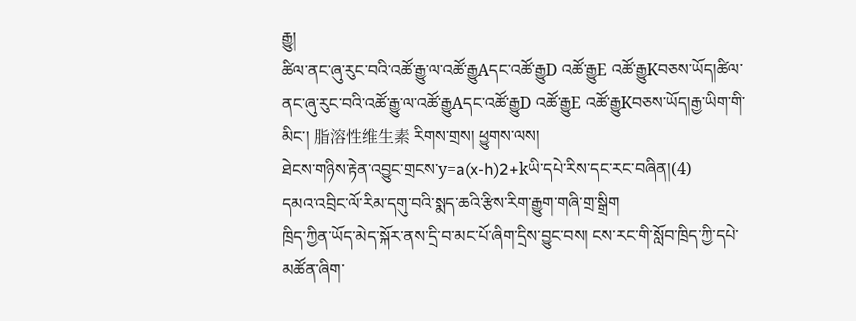རྒྱུ།
ཚིལ་ནང་ཞུ་རུང་བའི་འཚོ་རྒྱུ་ལ་འཚོ་རྒྱུAདང་འཚོ་རྒྱུD འཚོ་རྒྱུE འཚོ་རྒྱུKབཅས་ཡོད།ཚིལ་ནང་ཞུ་རུང་བའི་འཚོ་རྒྱུ་ལ་འཚོ་རྒྱུAདང་འཚོ་རྒྱུD འཚོ་རྒྱུE འཚོ་རྒྱུKབཅས་ཡོད།རྒྱ་ཡིག་གི་མིང་། 脂溶性维生素 རིགས་གྲས། ཕྱུགས་ལས།
ཐེངས་གཉིས་རྟེན་འབྱུང་གྲངས་y=a(x-h)2+kཡི་དཔེ་རིས་དང་རང་བཞིན།(4)
དམའ་འབྲིང་ལོ་རིམ་དགུ་བའི་སྨད་ཆའི་རྩིས་རིག་རྒྱུག་གཞི་གྲ་སྒྲིག
ཁྲིད་ཀྱིན་ཡོད་མེད་སྐོར་ནས་དྲི་བ་མང་པོ་ཞིག་དྲིས་བྱུང་བས། ངས་རང་གི་སློབ་ཁྲིད་ཀྱི་དཔེ་མཚོན་ཞིག་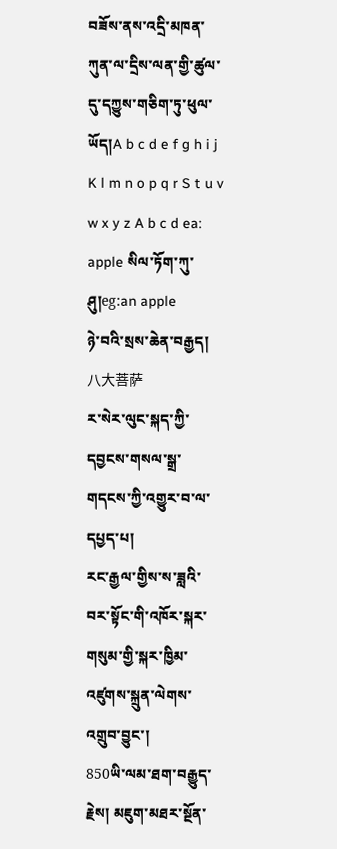བཟོས་ནས་འདྲི་མཁན་ཀུན་ལ་དྲིས་ལན་གྱི་ཚུལ་དུ་དཀྱུས་གཅིག་ཏུ་ཕུལ་ཡོད།A b c d e f g h i j K l m n o p q r S t u v w x y z A b c d ea: apple སིལ་ཏོག་ཀུ་ཤུ།eg:an apple
ཉེ་བའི་སྲས་ཆེན་བརྒྱད། 八大菩萨
ར་སེར་ལུང་སྐད་ཀྱི་དབྱངས་གསལ་སྒྲ་གདངས་ཀྱི་འགྱུར་བ་ལ་དཔྱད་པ།
རང་རྒྱལ་གྱིས་ས་ཟླའི་བར་སྟོང་གི་འཁོར་སྐར་གསུམ་གྱི་སྐར་ཁྱིམ་འཛུགས་སྐྲུན་ལེགས་འགྲུབ་བྱུང་།
850ཡི་ལམ་ཐག་བརྒྱུད་རྗེས། མཇུག་མཐར་སྔོན་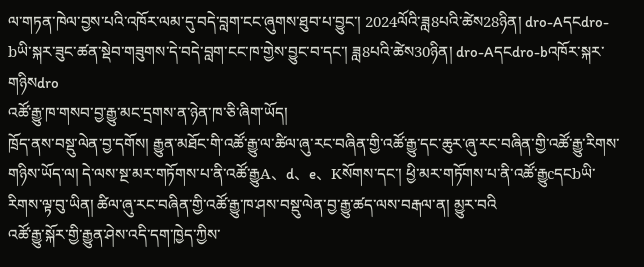ལ་གཏན་ཁེལ་བྱས་པའི་འཁོར་ལམ་དུ་བདེ་བླག་ངང་ཞུགས་ཐུབ་པ་བྱུང་། 2024ལོའི་ཟླ8པའི་ཚེས28ཉིན། dro-Aདངdro-bཡི་སྐར་ཟུང་ཚན་སྡེབ་གཟུགས་དེ་བདེ་བླག་ངང་ཁ་གྱེས་བྱུང་བ་དང་། ཟླ8པའི་ཚེས30ཉིན། dro-Aདངdro-bའཁོར་སྐར་གཉིསdro
འཚོ་རྒྱུ་ཁ་གསབ་བྱ་རྒྱུ་མང་དྲགས་ན་ཉེན་ཁ་ཅི་ཞིག་ཡོད།
ཁྲོད་ནས་བསྡུ་ལེན་བྱ་དགོས། རྒྱུན་མཐོང་གི་འཚོ་རྒྱུ་ལ་ཚིལ་ཞུ་རང་བཞིན་གྱི་འཚོ་རྒྱུ་དང་ཆུར་ཞུ་རང་བཞིན་གྱི་འཚོ་རྒྱུ་རིགས་གཉིས་ཡོད་ལ། དེ་ལས་སྔ་མར་གཏོགས་པ་ནི་འཚོ་རྒྱུA、d、e、Kསོགས་དང་། ཕྱི་མར་གཏོགས་པ་ནི་འཚོ་རྒྱུcདངbཡི་རིགས་ལྟ་བུ་ཡིན། ཚིལ་ཞུ་རང་བཞིན་གྱི་འཚོ་རྒྱུ་ཁ་ཤས་བསྡུ་ལེན་བྱ་རྒྱུ་ཚད་ལས་བརྒལ་ན། མྱུར་བའི
འཚོ་རྒྱུ་སྐོར་གྱི་རྒྱུན་ཤེས་འདི་དག་ཁྱེད་ཀྱིས་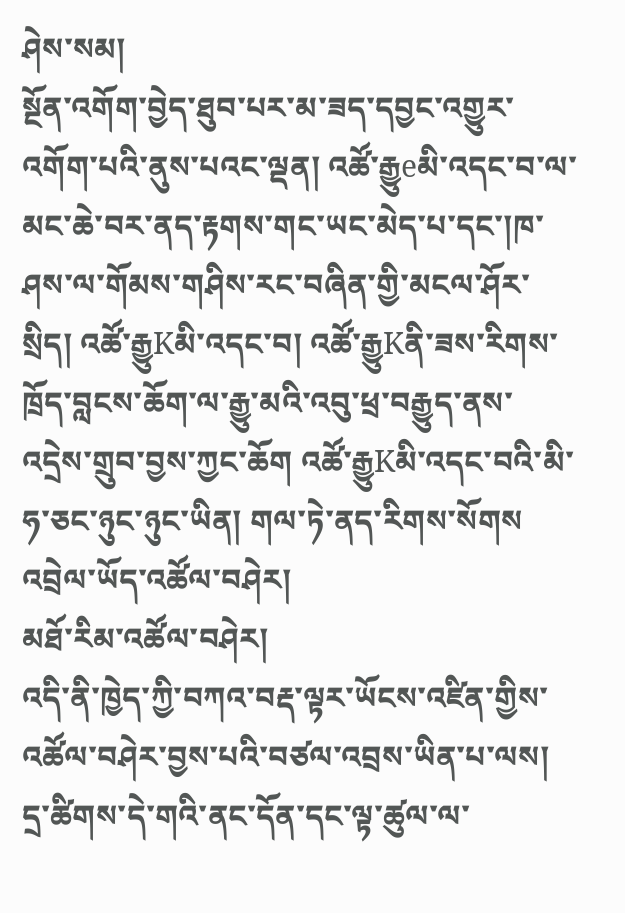ཤེས་སམ།
སྔོན་འགོག་བྱེད་ཐུབ་པར་མ་ཟད་དབྱང་འགྱུར་འགོག་པའི་ནུས་པའང་ལྡན། འཚོ་རྒྱུeམི་འདང་བ་ལ་མང་ཆེ་བར་ནད་རྟགས་གང་ཡང་མེད་པ་དང་།ཁ་ཤས་ལ་གོམས་གཤིས་རང་བཞིན་གྱི་མངལ་ཤོར་སྲིད། འཚོ་རྒྱུKམི་འདང་བ། འཚོ་རྒྱུKནི་ཟས་རིགས་ཁྲོད་བླངས་ཆོག་ལ་རྒྱུ་མའི་འབུ་ཕྲ་བརྒྱུད་ནས་འདྲེས་གྲུབ་བྱས་ཀྱང་ཆོག འཚོ་རྒྱུKམི་འདང་བའི་མི་ཧ་ཅང་ཉུང་ཉུང་ཡིན། གལ་ཏེ་ནད་རིགས་སོགས
འབྲེལ་ཡོད་འཚོལ་བཤེར།
མཐོ་རིམ་འཚོལ་བཤེར།
འདི་ནི་ཁྱེད་ཀྱི་བཀའ་བརྡ་ལྟར་ཡོངས་འཛིན་གྱིས་འཚོལ་བཤེར་བྱས་པའི་བཙལ་འབྲས་ཡིན་པ་ལས། དྲ་ཚིགས་དེ་གའི་ནང་དོན་དང་ལྟ་ཚུལ་ལ་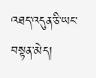འཐད་འདུན་ཅི་ཡང་བསྟན་མེད།